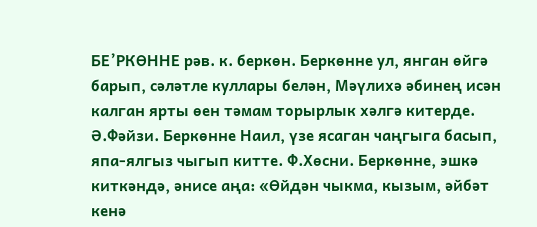БЕ’РКӨННЕ рәв. к. беркөн. Беркөнне ул, янган өйгә барып, сәләтле куллары белән, Мәүлихә әбинең исән калган ярты өен тәмам торырлык хәлгә китерде. Ә.Фәйзи. Беркөнне Наил, үзе ясаган чаңгыга басып, япа-ялгыз чыгып китте. Ф.Хөсни. Беркөнне, эшкә киткәндә, әнисе аңа: «Өйдән чыкма, кызым, әйбәт кенә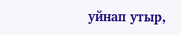уйнап утыр,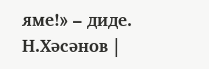яме!» – диде. Н.Хәсәнов |